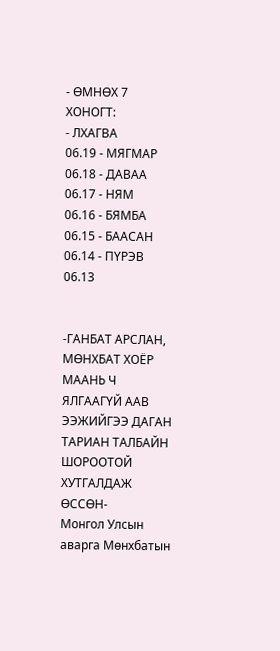- ӨМНӨХ 7 ХОНОГТ:
- ЛХАГВА
06.19 - МЯГМАР
06.18 - ДАВАА
06.17 - НЯМ
06.16 - БЯМБА
06.15 - БААСАН
06.14 - ПҮРЭВ
06.13


-ГАНБАТ АРСЛАН, МӨНХБАТ ХОЁР МААНЬ Ч ЯЛГААГҮЙ ААВ ЭЭЖИЙГЭЭ ДАГАН ТАРИАН ТАЛБАЙН ШОРООТОЙ ХУТГАЛДАЖ ӨССӨН-
Монгол Улсын аварга Мөнхбатын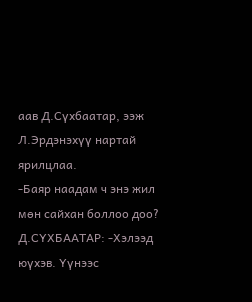аав Д.Сүхбаатар, ээж Л.Эрдэнэхүү нартай ярилцлаа.
-Баяр наадам ч энэ жил мөн сайхан боллоо доо?
Д.СҮХБААТАР: -Хэлээд юүхэв. Үүнээс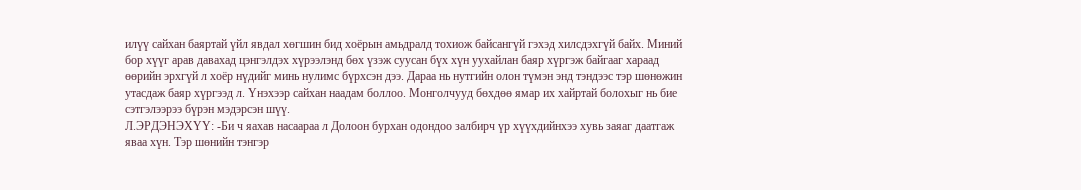илүү сайхан баяртай үйл явдал хөгшин бид хоёрын амьдралд тохиож байсангүй гэхэд хилсдэхгүй байх. Миний бор хүүг арав давахад цэнгэлдэх хүрээлэнд бөх үзэж суусан бүх хүн уухайлан баяр хүргэж байгааг хараад өөрийн эрхгүй л хоёр нүдийг минь нулимс бүрхсэн дээ. Дараа нь нутгийн олон түмэн энд тэндээс тэр шөнөжин утасдаж баяр хүргээд л. Үнэхээр сайхан наадам боллоо. Монголчууд бөхдөө ямар их хайртай болохыг нь бие сэтгэлээрээ бүрэн мэдэрсэн шүү.
Л.ЭРДЭНЭХҮҮ: -Би ч яахав насаараа л Долоон бурхан одондоо залбирч үр хүүхдийнхээ хувь заяаг даатгаж яваа хүн. Тэр шөнийн тэнгэр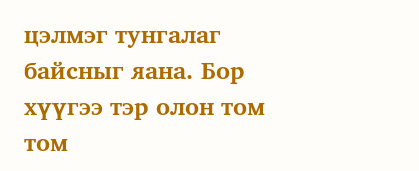цэлмэг тунгалаг байсныг яана. Бор хүүгээ тэр олон том том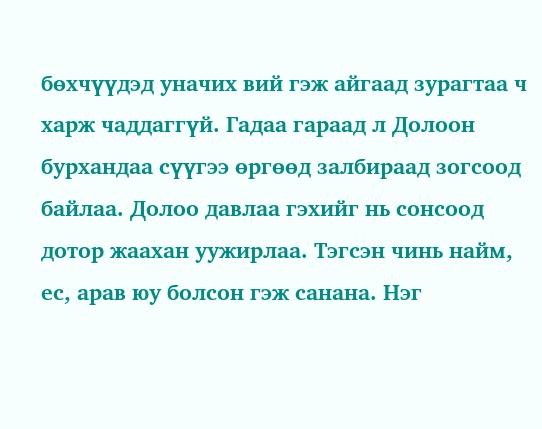бөхчүүдэд уначих вий гэж айгаад зурагтаа ч харж чаддаггүй. Гадаа гараад л Долоон бурхандаа сүүгээ өргөөд залбираад зогсоод байлаа. Долоо давлаа гэхийг нь сонсоод дотор жаахан уужирлаа. Тэгсэн чинь найм, ес, арав юу болсон гэж санана. Нэг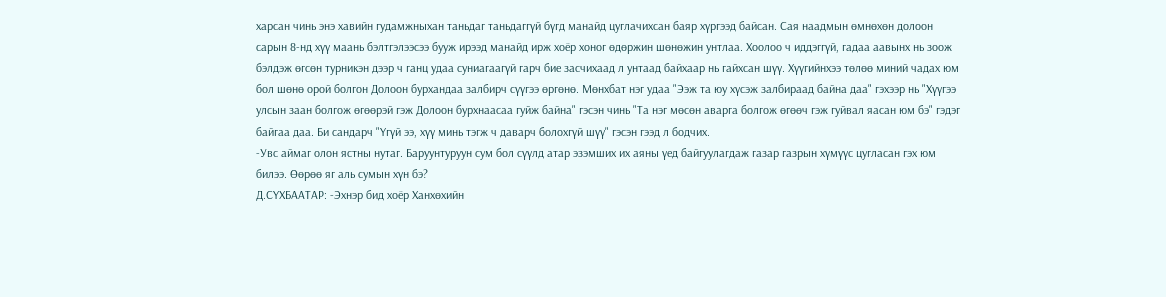харсан чинь энэ хавийн гудамжныхан таньдаг таньдаггүй бүгд манайд цуглачихсан баяр хүргээд байсан. Сая наадмын өмнөхөн долоон сарын 8-нд хүү маань бэлтгэлээсээ бууж ирээд манайд ирж хоёр хоног өдөржин шөнөжин унтлаа. Хоолоо ч иддэггүй, гадаа аавынх нь зоож бэлдэж өгсөн турникэн дээр ч ганц удаа суниагаагүй гарч бие засчихаад л унтаад байхаар нь гайхсан шүү. Хүүгийнхээ төлөө миний чадах юм бол шөнө орой болгон Долоон бурхандаа залбирч сүүгээ өргөнө. Мөнхбат нэг удаа "Ээж та юу хүсэж залбираад байна даа" гэхээр нь "Хүүгээ улсын заан болгож өгөөрэй гэж Долоон бурхнаасаа гуйж байна" гэсэн чинь "Та нэг мөсөн аварга болгож өгөөч гэж гуйвал яасан юм бэ" гэдэг байгаа даа. Би сандарч "Үгүй ээ, хүү минь тэгж ч даварч болохгүй шүү" гэсэн гээд л бодчих.
-Увс аймаг олон ястны нутаг. Баруунтуруун сум бол сүүлд атар эзэмших их аяны үед байгуулагдаж газар газрын хүмүүс цугласан гэх юм билээ. Өөрөө яг аль сумын хүн бэ?
Д.СҮХБААТАР: -Эхнэр бид хоёр Ханхөхийн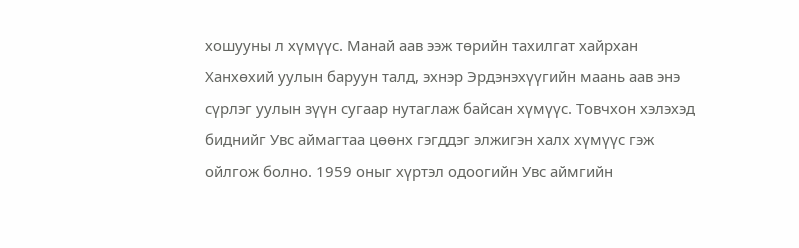хошууны л хүмүүс. Манай аав ээж төрийн тахилгат хайрхан Ханхөхий уулын баруун талд, эхнэр Эрдэнэхүүгийн маань аав энэ сүрлэг уулын зүүн сугаар нутаглаж байсан хүмүүс. Товчхон хэлэхэд биднийг Увс аймагтаа цөөнх гэгддэг элжигэн халх хүмүүс гэж ойлгож болно. 1959 оныг хүртэл одоогийн Увс аймгийн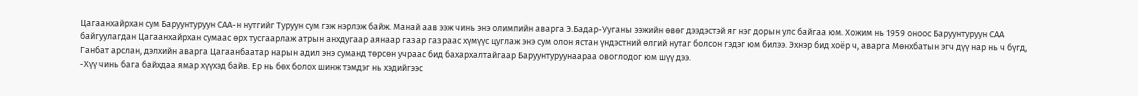Цагаанхайрхан сум Баруунтуруун САА-н нутгийг Туруун сум гэж нэрлэж байж. Манай аав ээж чинь энэ олимпийн аварга Э.Бадар-Ууганы ээжийн өвөг дээдэстэй яг нэг дорын улс байгаа юм. Хожим нь 1959 оноос Баруунтуруун САА байгуулагдан Цагаанхайрхан сумаас өрх тусгаарлаж атрын анхдугаар аянаар газар газраас хүмүүс цуглаж энэ сум олон ястан үндэстний өлгий нутаг болсон гэдэг юм билээ. Эхнэр бид хоёр ч, аварга Мөнхбатын эгч дүү нар нь ч бүгд, Ганбат арслан, дэлхийн аварга Цагаанбаатар нарын адил энэ суманд төрсөн учраас бид бахархалтайгаар Баруунтуруунаараа овоглодог юм шүү дээ.
-Хүү чинь бага байхдаа ямар хүүхэд байв. Ер нь бөх болох шинж тэмдэг нь хэдийгээс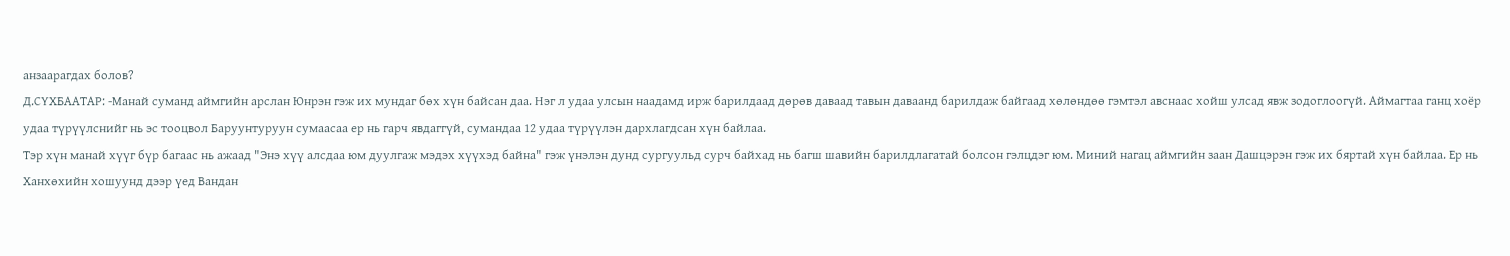анзаарагдах болов?
Д.СҮХБААТАР: -Манай суманд аймгийн арслан Юнрэн гэж их мундаг бөх хүн байсан даа. Нэг л удаа улсын наадамд ирж барилдаад дөрөв даваад тавын даваанд барилдаж байгаад хөлөндөө гэмтэл авснаас хойш улсад явж зодоглоогүй. Аймагтаа ганц хоёр удаа түрүүлснийг нь эс тооцвол Баруунтуруун сумаасаа ер нь гарч явдаггүй, сумандаа 12 удаа түрүүлэн дархлагдсан хүн байлаа.
Тэр хүн манай хүүг бүр багаас нь ажаад "Энэ хүү алсдаа юм дуулгаж мэдэх хүүхэд байна" гэж үнэлэн дунд сургуульд сурч байхад нь багш шавийн барилдлагатай болсон гэлцдэг юм. Миний нагац аймгийн заан Дашцэрэн гэж их бяртай хүн байлаа. Ер нь Ханхөхийн хошуунд дээр үед Вандан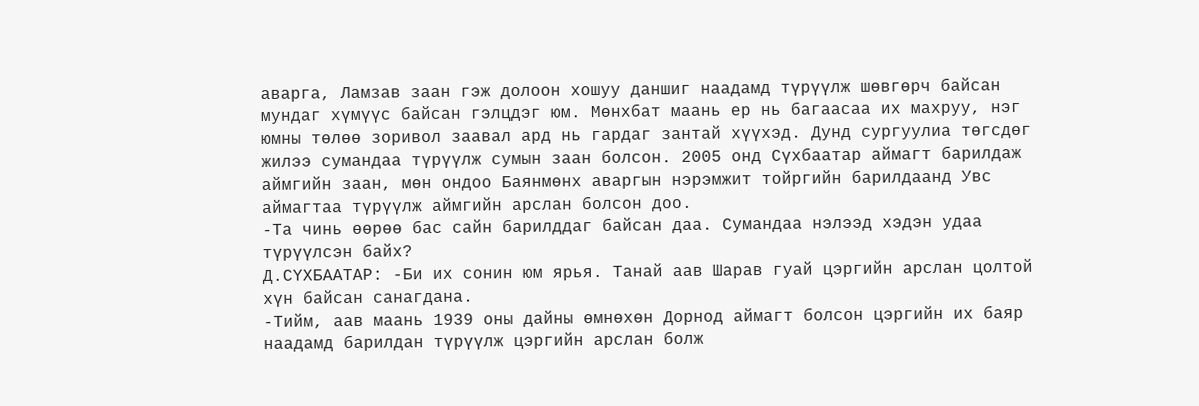аварга, Ламзав заан гэж долоон хошуу даншиг наадамд түрүүлж шөвгөрч байсан мундаг хүмүүс байсан гэлцдэг юм. Мөнхбат маань ер нь багаасаа их махруу, нэг юмны төлөө зоривол заавал ард нь гардаг зантай хүүхэд. Дунд сургуулиа төгсдөг жилээ сумандаа түрүүлж сумын заан болсон. 2005 онд Сүхбаатар аймагт барилдаж аймгийн заан, мөн ондоо Баянмөнх аваргын нэрэмжит тойргийн барилдаанд Увс аймагтаа түрүүлж аймгийн арслан болсон доо.
-Та чинь өөрөө бас сайн барилддаг байсан даа. Сумандаа нэлээд хэдэн удаа түрүүлсэн байх?
Д.СҮХБААТАР: -Би их сонин юм ярья. Танай аав Шарав гуай цэргийн арслан цолтой хүн байсан санагдана.
-Тийм, аав маань 1939 оны дайны өмнөхөн Дорнод аймагт болсон цэргийн их баяр наадамд барилдан түрүүлж цэргийн арслан болж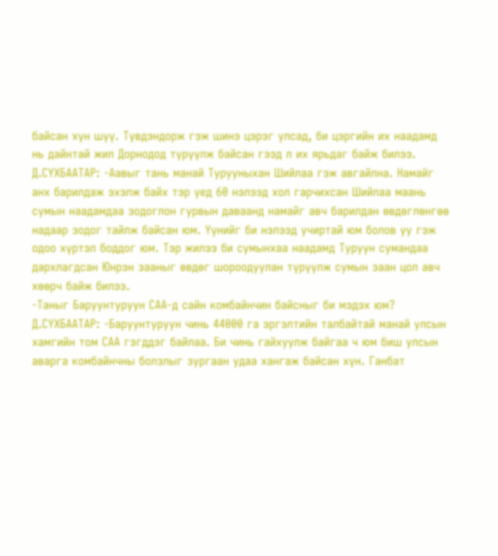байсан хүн шүү. Түвдэндорж гэж шинэ цэрэг улсад, би цэргийн их наадамд нь дайнтай жил Дорнодод түрүүлж байсан гээд л их ярьдаг байж билээ.
Д.СҮХБААТАР: -Аавыг тань манай Турууныхан Шийлаа гэж авгайлна. Намайг анх барилдаж эхэлж байх тэр үед 60 нэлээд хол гарчихсан Шийлаа маань сумын наадамдаа зодоглон гурвын даваанд намайг авч барилдан өвдөглөнгөө надаар зодог тайлж байсан юм. Үүнийг би нэлээд учиртай юм болов уу гэж одоо хүртэл боддог юм. Тэр жилээ би сумынхаа наадамд Туруун сумандаа дархлагдсан Юнрэн зааныг өвдөг шороодуулан түрүүлж сумын заан цол авч хөөрч байж билээ.
-Таныг Баруунтуруун САА-д сайн комбайнчин байсныг би мэдэх юм?
Д.СҮХБААТАР: -Баруунтуруун чинь 44000 га эргэлтийн талбайтай манай улсын хамгийн том САА гэгддэг байлаа. Би чинь гайхуулж байгаа ч юм биш улсын аварга комбайнчны болзлыг зургаан удаа хангаж байсан хүн. Ганбат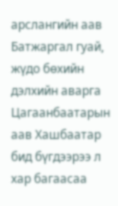арслангийн аав Батжаргал гуай, жүдо бөхийн дэлхийн аварга Цагаанбаатарын аав Хашбаатар бид бүгдээрээ л хар багаасаа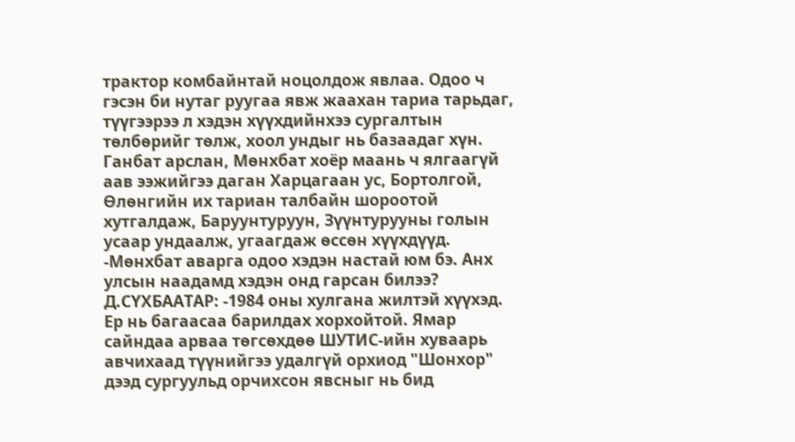трактор комбайнтай ноцолдож явлаа. Одоо ч гэсэн би нутаг руугаа явж жаахан тариа тарьдаг, түүгээрээ л хэдэн хүүхдийнхээ сургалтын төлбөрийг төлж, хоол ундыг нь базаадаг хүн. Ганбат арслан, Мөнхбат хоёр маань ч ялгаагүй аав ээжийгээ даган Харцагаан ус, Бортолгой, Өлөнгийн их тариан талбайн шороотой хутгалдаж, Баруунтуруун, Зүүнтурууны голын усаар ундаалж, угаагдаж өссөн хүүхдүүд.
-Мөнхбат аварга одоо хэдэн настай юм бэ. Анх улсын наадамд хэдэн онд гарсан билээ?
Д.СҮХБААТАР: -1984 оны хулгана жилтэй хүүхэд. Ер нь багаасаа барилдах хорхойтой. Ямар сайндаа арваа төгсөхдөө ШУТИС-ийн хуваарь авчихаад түүнийгээ удалгүй орхиод "Шонхор" дээд сургуульд орчихсон явсныг нь бид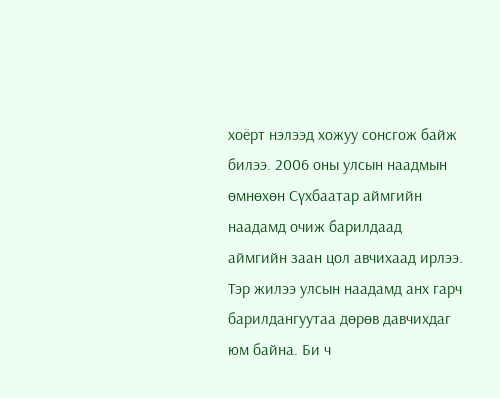хоёрт нэлээд хожуу сонсгож байж билээ. 2006 оны улсын наадмын өмнөхөн Сүхбаатар аймгийн наадамд очиж барилдаад аймгийн заан цол авчихаад ирлээ. Тэр жилээ улсын наадамд анх гарч барилдангуутаа дөрөв давчихдаг юм байна. Би ч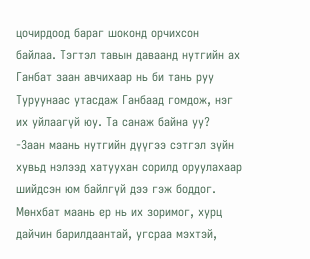цочирдоод бараг шоконд орчихсон байлаа. Тэгтэл тавын даваанд нутгийн ах Ганбат заан авчихаар нь би тань руу Туруунаас утасдаж Ганбаад гомдож, нэг их уйлаагүй юу. Та санаж байна уу?
-Заан маань нутгийн дүүгээ сэтгэл зүйн хувьд нэлээд хатуухан сорилд оруулахаар шийдсэн юм байлгүй дээ гэж боддог. Мөнхбат маань ер нь их зоримог, хурц дайчин барилдаантай, угсраа мэхтэй,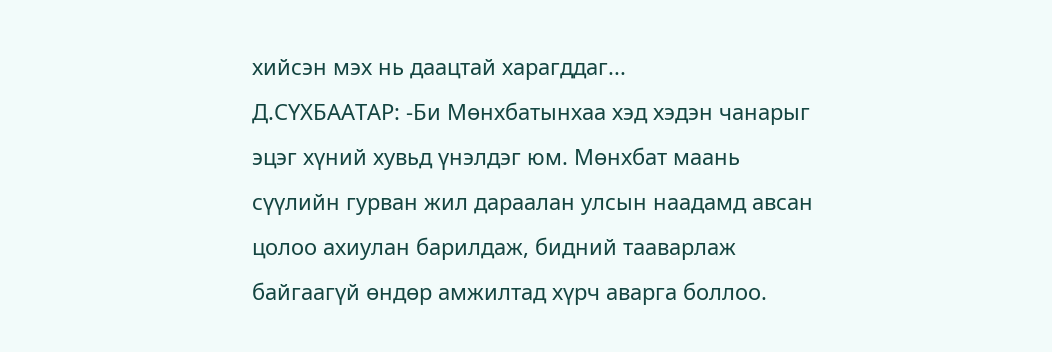хийсэн мэх нь даацтай харагддаг...
Д.СҮХБААТАР: -Би Мөнхбатынхаа хэд хэдэн чанарыг эцэг хүний хувьд үнэлдэг юм. Мөнхбат маань сүүлийн гурван жил дараалан улсын наадамд авсан цолоо ахиулан барилдаж, бидний тааварлаж байгаагүй өндөр амжилтад хүрч аварга боллоо.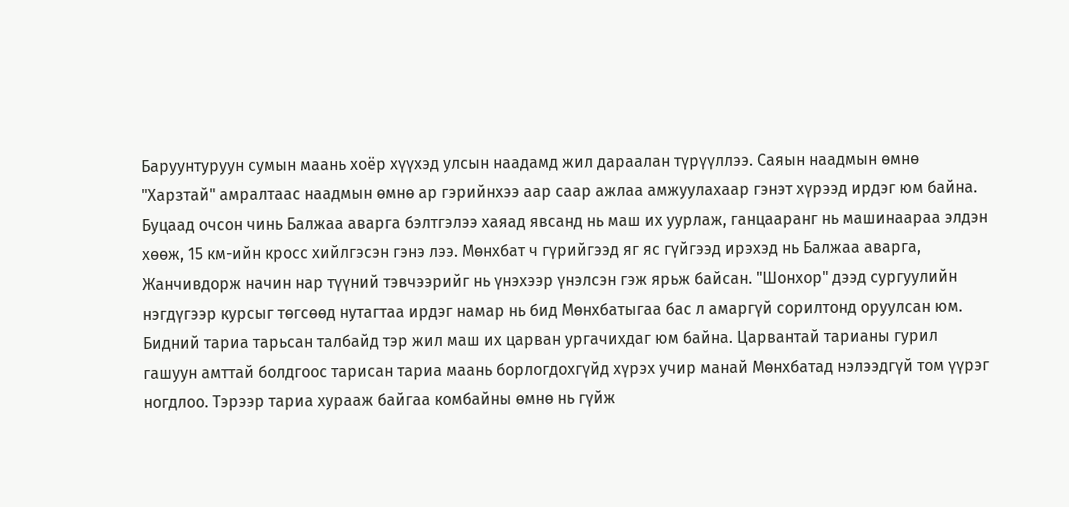Баруунтуруун сумын маань хоёр хүүхэд улсын наадамд жил дараалан түрүүллээ. Саяын наадмын өмнө "Харзтай" амралтаас наадмын өмнө ар гэрийнхээ аар саар ажлаа амжуулахаар гэнэт хүрээд ирдэг юм байна. Буцаад очсон чинь Балжаа аварга бэлтгэлээ хаяад явсанд нь маш их уурлаж, ганцааранг нь машинаараа элдэн хөөж, 15 км-ийн кросс хийлгэсэн гэнэ лээ. Мөнхбат ч гүрийгээд яг яс гүйгээд ирэхэд нь Балжаа аварга, Жанчивдорж начин нар түүний тэвчээрийг нь үнэхээр үнэлсэн гэж ярьж байсан. "Шонхор" дээд сургуулийн нэгдүгээр курсыг төгсөөд нутагтаа ирдэг намар нь бид Мөнхбатыгаа бас л амаргүй сорилтонд оруулсан юм. Бидний тариа тарьсан талбайд тэр жил маш их царван ургачихдаг юм байна. Царвантай тарианы гурил гашуун амттай болдгоос тарисан тариа маань борлогдохгүйд хүрэх учир манай Мөнхбатад нэлээдгүй том үүрэг ногдлоо. Тэрээр тариа хурааж байгаа комбайны өмнө нь гүйж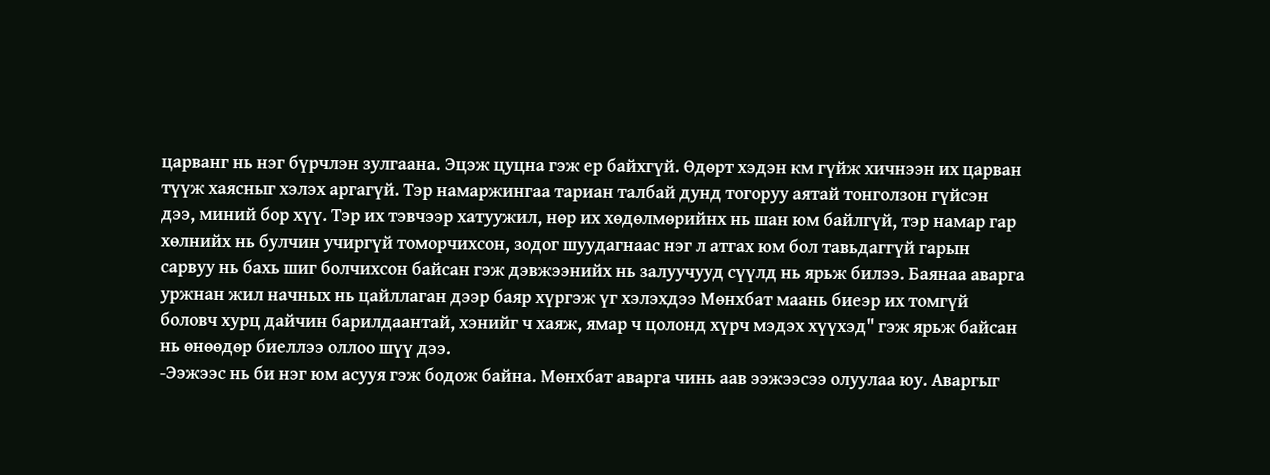царванг нь нэг бүрчлэн зулгаана. Эцэж цуцна гэж ер байхгүй. Өдөрт хэдэн км гүйж хичнээн их царван түүж хаясныг хэлэх аргагүй. Тэр намаржингаа тариан талбай дунд тогоруу аятай тонголзон гүйсэн дээ, миний бор хүү. Тэр их тэвчээр хатуужил, нөр их хөдөлмөрийнх нь шан юм байлгүй, тэр намар гар хөлнийх нь булчин учиргүй томорчихсон, зодог шуудагнаас нэг л атгах юм бол тавьдаггүй гарын сарвуу нь бахь шиг болчихсон байсан гэж дэвжээнийх нь залуучууд сүүлд нь ярьж билээ. Баянаа аварга уржнан жил начных нь цайллаган дээр баяр хүргэж үг хэлэхдээ Мөнхбат маань биеэр их томгүй боловч хурц дайчин барилдаантай, хэнийг ч хаяж, ямар ч цолонд хүрч мэдэх хүүхэд" гэж ярьж байсан нь өнөөдөр биеллээ оллоо шүү дээ.
-Ээжээс нь би нэг юм асууя гэж бодож байна. Мөнхбат аварга чинь аав ээжээсээ олуулаа юу. Аваргыг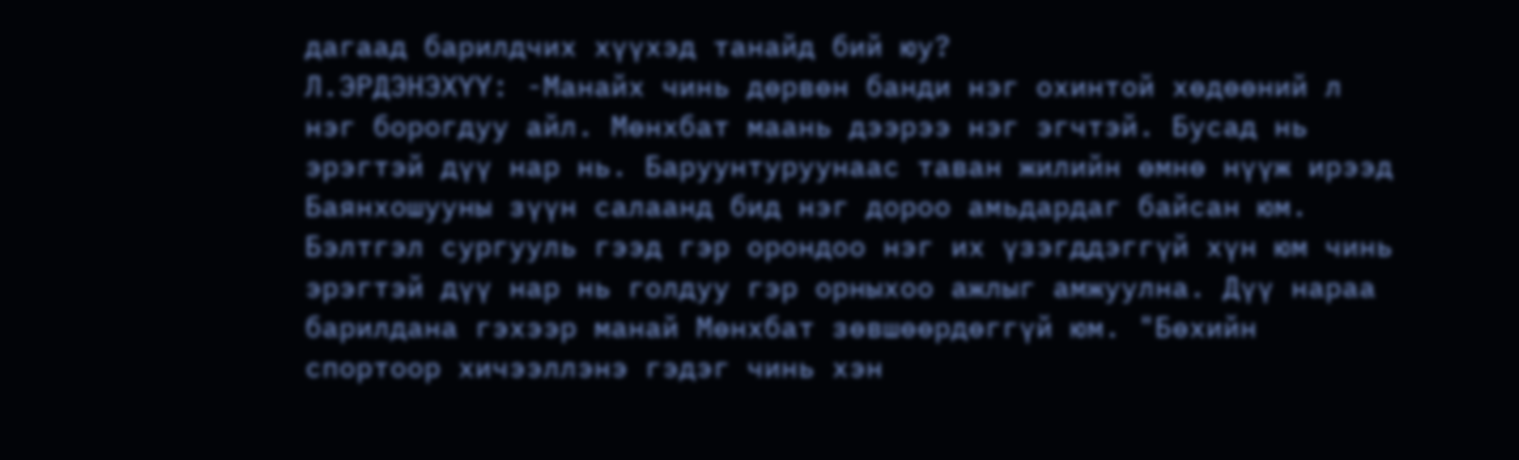дагаад барилдчих хүүхэд танайд бий юу?
Л.ЭРДЭНЭХҮҮ: -Манайх чинь дөрвөн банди нэг охинтой хөдөөний л нэг борогдуу айл. Мөнхбат маань дээрээ нэг эгчтэй. Бусад нь эрэгтэй дүү нар нь. Баруунтуруунаас таван жилийн өмнө нүүж ирээд Баянхошууны зүүн салаанд бид нэг дороо амьдардаг байсан юм. Бэлтгэл сургууль гээд гэр орондоо нэг их үзэгддэггүй хүн юм чинь эрэгтэй дүү нар нь голдуу гэр орныхоо ажлыг амжуулна. Дүү нараа барилдана гэхээр манай Мөнхбат зөвшөөрдөггүй юм. "Бөхийн спортоор хичээллэнэ гэдэг чинь хэн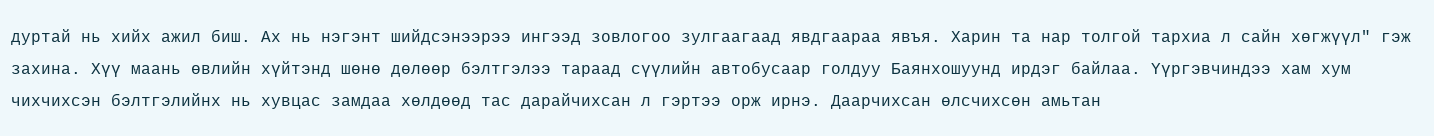дуртай нь хийх ажил биш. Ах нь нэгэнт шийдсэнээрээ ингээд зовлогоо зулгаагаад явдгаараа явъя. Харин та нар толгой тархиа л сайн хөгжүүл" гэж захина. Хүү маань өвлийн хүйтэнд шөнө дөлөөр бэлтгэлээ тараад сүүлийн автобусаар голдуу Баянхошуунд ирдэг байлаа. Үүргэвчиндээ хам хум чихчихсэн бэлтгэлийнх нь хувцас замдаа хөлдөөд тас дарайчихсан л гэртээ орж ирнэ. Даарчихсан өлсчихсөн амьтан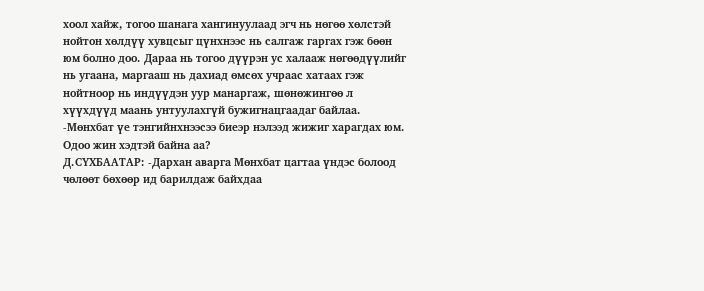хоол хайж, тогоо шанага хангинуулаад эгч нь нөгөө хөлстэй нойтон хөлдүү хувцсыг цүнхнээс нь салгаж гаргах гэж бөөн юм болно доо. Дараа нь тогоо дүүрэн ус халааж нөгөөдүүлийг нь угаана, маргааш нь дахиад өмсөх учраас хатаах гэж нойтноор нь индүүдэн уур манаргаж, шөнөжингөө л хүүхдүүд маань унтуулахгүй бужигнацгаадаг байлаа.
-Мөнхбат үе тэнгийнхнээсээ биеэр нэлээд жижиг харагдах юм. Одоо жин хэдтэй байна аа?
Д.СҮХБААТАР: -Дархан аварга Мөнхбат цагтаа үндэс болоод чөлөөт бөхөөр ид барилдаж байхдаа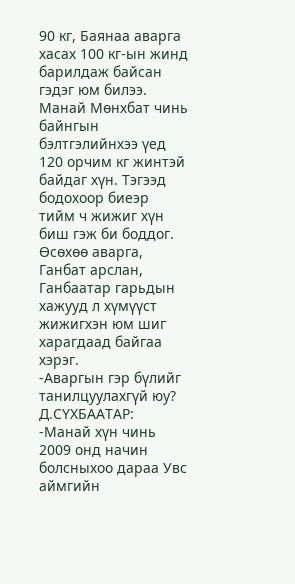90 кг, Баянаа аварга хасах 100 кг-ын жинд барилдаж байсан гэдэг юм билээ. Манай Мөнхбат чинь байнгын бэлтгэлийнхээ үед 120 орчим кг жинтэй байдаг хүн. Тэгээд бодохоор биеэр тийм ч жижиг хүн биш гэж би боддог. Өсөхөө аварга, Ганбат арслан, Ганбаатар гарьдын хажууд л хүмүүст жижигхэн юм шиг харагдаад байгаа хэрэг.
-Аваргын гэр бүлийг танилцуулахгүй юу?
Д.СҮХБААТАР: -Манай хүн чинь 2009 онд начин болсныхоо дараа Увс аймгийн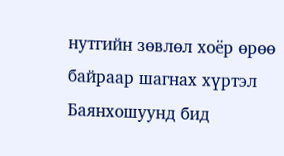нутгийн зөвлөл хоёр өрөө байраар шагнах хүртэл Баянхошуунд бид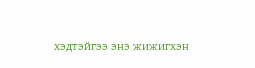хэдтэйгээ энэ жижигхэн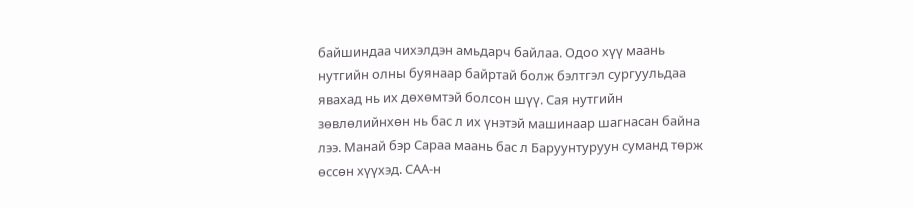байшиндаа чихэлдэн амьдарч байлаа. Одоо хүү маань нутгийн олны буянаар байртай болж бэлтгэл сургуульдаа явахад нь их дөхөмтэй болсон шүү. Сая нутгийн зөвлөлийнхөн нь бас л их үнэтэй машинаар шагнасан байна лээ. Манай бэр Сараа маань бас л Баруунтуруун суманд төрж өссөн хүүхэд. САА-н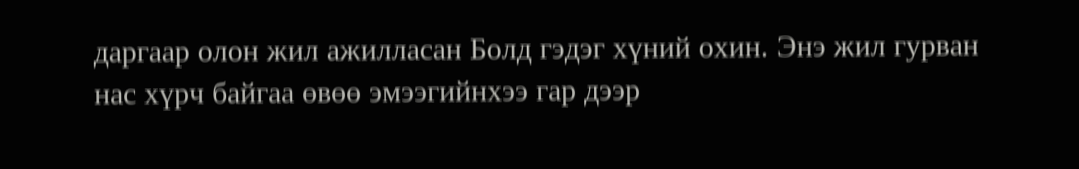даргаар олон жил ажилласан Болд гэдэг хүний охин. Энэ жил гурван нас хүрч байгаа өвөө эмээгийнхээ гар дээр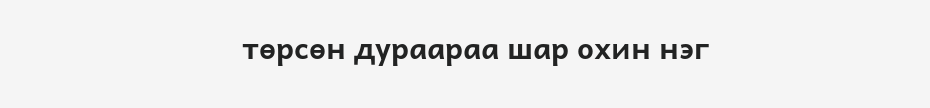төрсөн дураараа шар охин нэг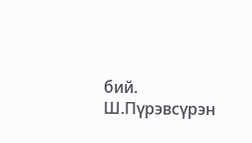бий.
Ш.Пүрэвсүрэн